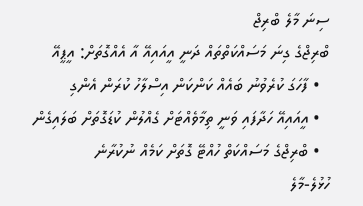ސިނަ މާލެ ބްރިޖް
ބްރިޖްގެ ގިނަ މަސައްކަތްތައް ދަނީ އީއައިއޭ އާ އެއްގޮތަށް: އީޕީއޭ
  • ފާހަގަ ކުރެވުނު ބައެއް ކަންކަން އިސްލާހު ކުރަން އެންގި
  • އީއައިއޭ ހަދާފައި ވަނީ ތިމާވެއްޓަށް ގެއްލުން ކުޑަގޮތަށް ބަލައިގެން
  • ބްރިޖްގެ މަސައްކަތް ހުއްޓޭ ގޮތަށް ކަމެއް ނުކުރާނެ
ހުޅުލެ-މާލެ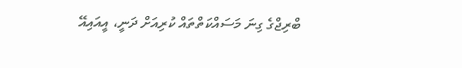ބްރިޖްގެ ގިނަ މަސައްކަތްތައް ކުރިއަށް ދަނީ، އީއައިއޭ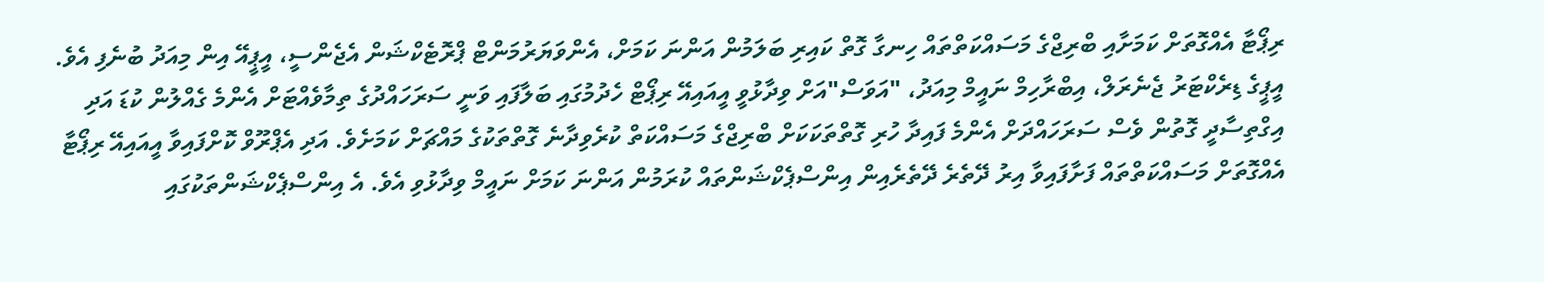ރިޕޯޓާ އެއްގޮތަށް ކަމަށާއި ބްރިޖްގެ މަސައްކަތްތައް ހިނގާ ގޮތް ކައިރި ބަލަމުން އަންނަ ކަމަށް، އެންވަޔަރުމަންޓް ޕްރޮޓެކްޝަން އެޖެންސީ، އީޕީއޭ އިން މިއަދު ބުނެފި އެވެ.
އީޕީގެ ޑިރެކްޓަރު ޖެނެރަލް، އިބްރާހިމް ނައީމް މިއަދު، "އަވަސް"އަށް ވިދާޅުވީ އީއައިއޭ ރިޕޯޓް ހެދުމުގައި ބަލާފައި ވަނީ ސަރަހައްދުގެ ތިމާވެއްޓަށް އެންމެ ގެއްލުން ކުޑަ އަދި އިގްތިސާދީ ގޮތުން ވެސް ސަރަހައްދަށް އެންމެ ފައިދާ ހުރި ގޮތްތަކަކަށް ބްރިޖްގެ މަސައްކަތް ކުރެވިދާނެ ގޮތްތަކުގެ މައްޗަށް ކަމަށެވެ. އަދި އެޕްރޫވް ކޮށްފައިވާ އީއައިއޭ ރިޕޯޓާ އެއްގޮތަށް މަސައްކަތްތައް ފަށާފައިވާ އިރު ދޭތެރެ ދޭތެރެއިން އިންސްޕެކްޝަންތައް ކުރަމުން އަންނަ ކަމަށް ނައީމް ވިދާޅުވި އެވެ. އެ އިންސްޕެކްޝަންތަކުގައި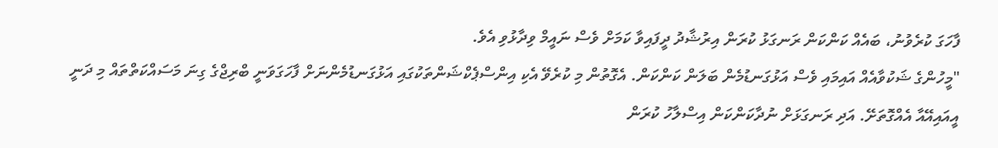ފާހަގަ ކުރެވުނު، ބައެއް ކަންކަން ރަނގަޅު ކުރަން އިރުޝާދު ދީފައިވާ ކަމަށް ވެސް ނައީމް ވިދާޅުވި އެވެ.
"މީހުންގެ ޝަކުވާއެއް އައިމައި ވެސް އަޅުގަނޑުމެން ބަލަން ކަންކަން. އެގޮތުން މި ކުރެވޭ އެކި އިންސްޕެކްޝަންތަކުގައި އަޅުގަނޑުމެންނަށް ފާހަގަވަނީ ބްރިޖްގެ ގިނަ މަސައްކަތްތައް މި ދަނީ އީއައިއޭއާ އެއްގޮތަށޭ. އަދި ރަނގަޅަށް ނުދާކަންކަން އިސްލާހު ކުރަން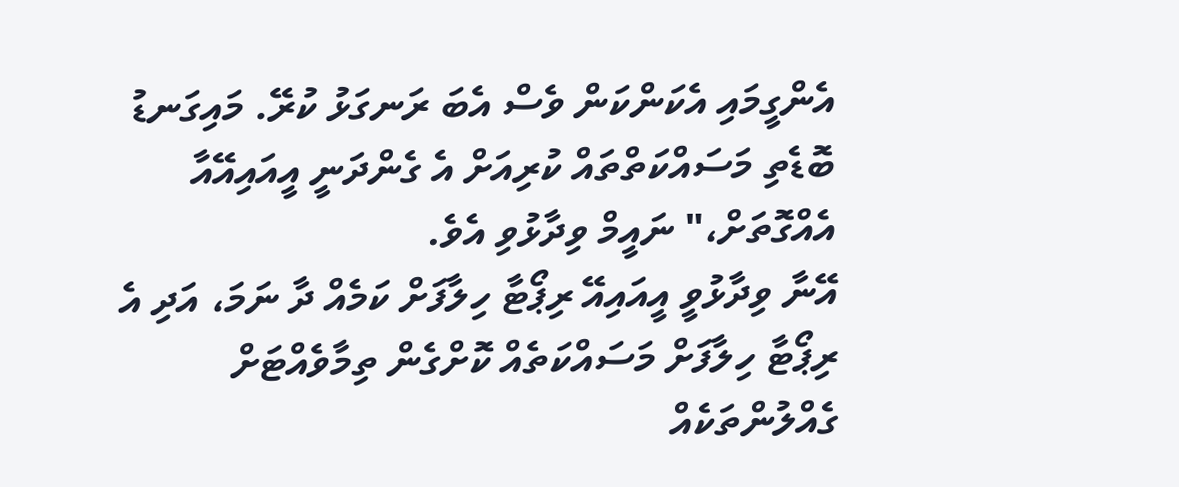އެންގީމައި އެކަންކަން ވެސް އެބަ ރަނގަޅު ކުރޭ. މައިގަނޑު ބޮޑެތި މަސައްކަތްތައް ކުރިއަށް އެ ގެންދަނީ އީއައިއޭއާ އެއްގޮތަށް،" ނައީމް ވިދާޅުވި އެވެ.
އޭނާ ވިދާޅުވީ އީއައިއޭ ރިޕޯޓާ ހިލާފަށް ކަމެއް ދާ ނަމަ، އަދި އެ ރިޕޯޓާ ހިލާފަށް މަސައްކަތެއް ކޮށްގެން ތިމާވެއްޓަށް ގެއްލުންތަކެއް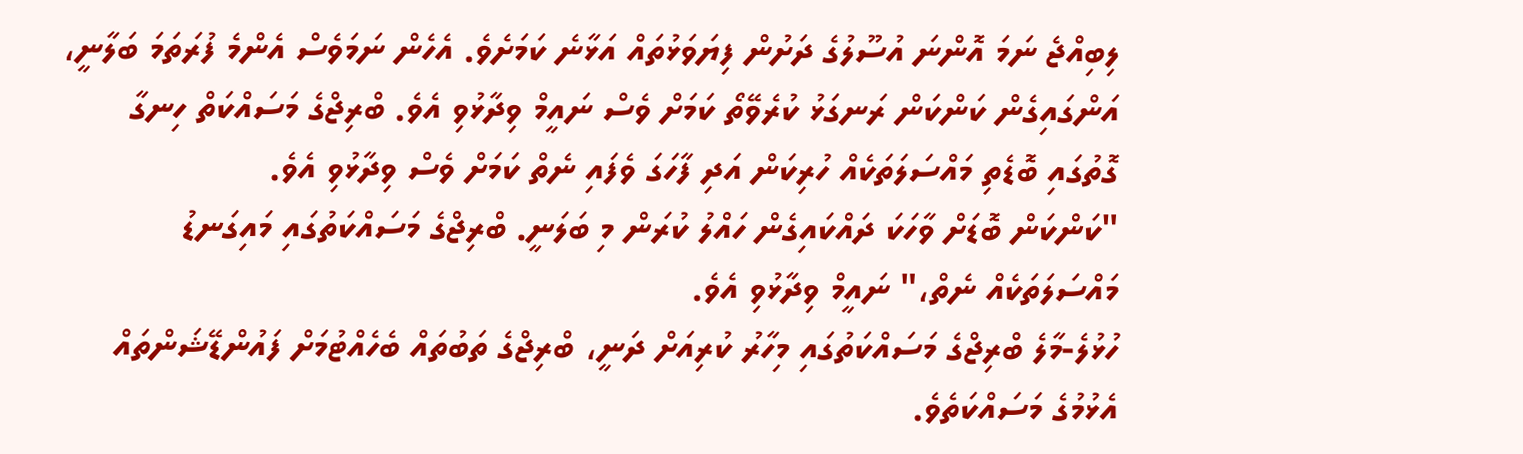ލިބިއްޖެ ނަމަ އޮންނަ އުސޫލުގެ ދަށުން ފިޔަވަޅުތައް އަޅާނެ ކަމަށެވެ. އެހެން ނަމަވެސް އެންމެ ފުރަތަމަ ބަލާނީ، އަންގައިގެން ކަންކަން ރަނގަޅު ކުރެވޭތޯ ކަމަށް ވެސް ނައީމް ވިދާޅުވި އެވެ. ބްރިޖްގެ މަސައްކަތް ހިނގާ ގޮތުގައި ބޮޑެތި މައްސަލަތަކެއް ހުރިކަން އަދި ފާހަގަ ވެފައި ނެތް ކަމަށް ވެސް ވިދާޅުވި އެވެ.
"ކަންކަން ބޮޑަށް ވާހަކަ ދައްކައިގެން ހައްލު ކުރަން މި ބަލަނީ. ބްރިޖްގެ މަސައްކަތުގައި މައިގަނޑު މައްސަލަތަކެއް ނެތް،" ނައީމް ވިދާޅުވި އެވެ.
ހުޅުލެ-މާލެ ބްރިޖްގެ މަސައްކަތުގައި މިހާރު ކުރިއަށް ދަނީ، ބްރިޖްގެ ތަބުތައް ބެހެއްޓުމަށް ފައުންޑޭޝަންތައް އެޅުމުގެ މަސައްކަތެވެ.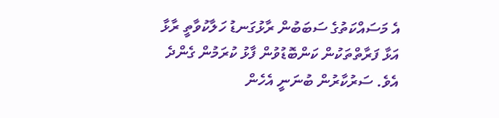އެ މަސައްކަތުގެ ސަބަބުން ރާޅުގަނޑު ހަލާކުވާތީ ރާޅާ އަޅާ ފަރާތްތަކުން ކަންބޮޑުވުން ފާޅު ކުރަމުން ގެންދެ އެވެ. ސަރުކާރުން ބުނަނީ އެހެން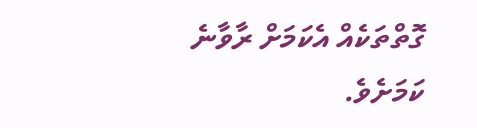ގޮތްތަކެއް އެކަމަށް ރާވާނެ ކަމަށެވެ.